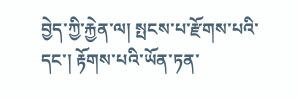བྱེད་ཀྱི་རྐྱེན་ལ། སྤངས་པ་རྫོགས་པའི་དང་། རྟོགས་པའི་ཡོན་ཏན་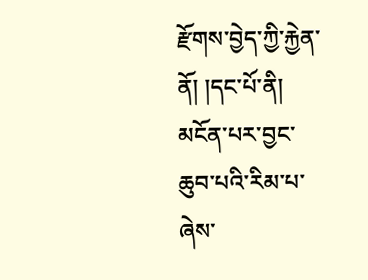རྫོགས་བྱེད་ཀྱི་རྐྱེན་ནོ། །དང་པོ་ནི། མངོན་པར་བྱང་ཆུབ་པའི་རིམ་པ་ཞེས་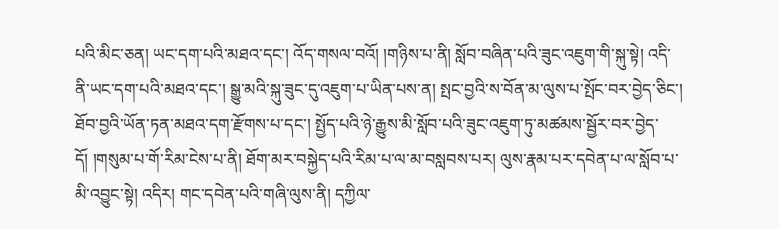པའི་མིང་ཅན། ཡང་དག་པའི་མཐའ་དང་། འོད་གསལ་བའོ། །གཉིས་པ་ནི། སློབ་བཞིན་པའི་ཟུང་འཇུག་གི་སྐུ་སྟེ། འདི་ནི་ཡང་དག་པའི་མཐའ་དང་། སྒྱུ་མའི་སྐུ་ཟུང་དུ་འཇུག་པ་ཡིན་པས་ན། སྤང་བྱའི་ས་བོན་མ་ལུས་པ་སྤོང་བར་བྱེད་ཅིང་། ཐོབ་བྱའི་ཡོན་ཏན་མཐའ་དག་རྫོགས་པ་དང་། སྤྱོད་པའི་ཉེ་རྒྱུས་མི་སློབ་པའི་ཟུང་འཇུག་ཏུ་མཚམས་སྦྱོར་བར་བྱེད་དོ། །གསུམ་པ་གོ་རིམ་ངེས་པ་ནི། ཐོག་མར་བསྐྱེད་པའི་རིམ་པ་ལ་མ་བསླབས་པར། ལུས་རྣམ་པར་དབེན་པ་ལ་སློབ་པ་མི་འབྱུང་སྟེ། འདིར། གང་དབེན་པའི་གཞི་ལུས་ནི། དཀྱིལ་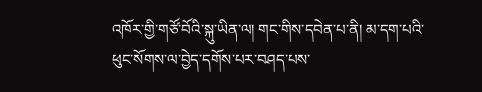འཁོར་གྱི་གཙོ་བོའི་སྐུ་ཡིན་ལ། གང་གིས་དབེན་པ་ནི། མ་དག་པའི་ཕུང་སོགས་ལ་བྱེད་དགོས་པར་བཤད་པས་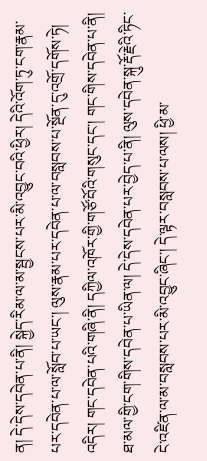ན། དེ་དེས་དབེན་པ་ནི། སྐྱེད་རིམ་ལ་མ་སྦྱངས་པར་མི་འབྱུང་བའི་ཕྱིར། དེའི་འོག་ཏུ་ངག་རྣམ་པར་དབེན་པ་ལ་སློབ་པ་ཡང་། ལུས་རྣམ་པར་དབེན་པ་ལ་བསླབས་པ་སྔོན་དུ་འགྲོ་དགོས་ཏེ། འདིར། གང་དབེན་པའི་གཞི་ནི། དཀྱིལ་འཁོར་གྱི་གཙོ་བོའི་གསུང་དང་། གང་གིས་དབེན་པ་ནི། ཐ་མལ་གྱི་ངག་གིས་དབེན་པ་ཡིན་ལ། དེ་དེས་དབེན་པར་བྱེད་པ་ནི། ལུས་དབེན་སྐུ་རྡོ་རྗེའི་ཏིང་ངེ་འཛིན་ལ་མ་བསླབས་པར་མི་འབྱུང་ཞིང་། དེ་ལྟར་བསླབས་པ་ལས། ཕྱི་མ་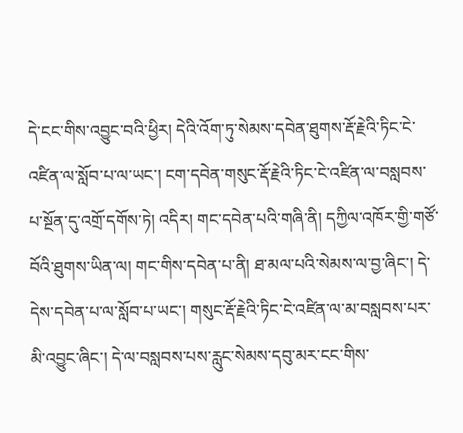དེ་ངང་གིས་འབྱུང་བའི་ཕྱིར། དེའི་འོག་ཏུ་སེམས་དབེན་ཐུགས་རྡོ་རྗེའི་ཏིང་ངེ་འཛིན་ལ་སློབ་པ་ལ་ཡང་། ངག་དབེན་གསུང་རྡོ་རྗེའི་ཏིང་ངེ་འཛིན་ལ་བསླབས་པ་སྔོན་དུ་འགྲོ་དགོས་ཏེ། འདིར། གང་དབེན་པའི་གཞི་ནི། དཀྱིལ་འཁོར་གྱི་གཙོ་བོའི་ཐུགས་ཡིན་ལ། གང་གིས་དབེན་པ་ནི། ཐ་མལ་པའི་སེམས་ལ་བྱ་ཞིང་། དེ་དེས་དབེན་པ་ལ་སློབ་པ་ཡང་། གསུང་རྡོ་རྗེའི་ཏིང་ངེ་འཛིན་ལ་མ་བསླབས་པར་མི་འབྱུང་ཞིང་། དེ་ལ་བསླབས་པས་རླུང་སེམས་དབུ་མར་ངང་གིས་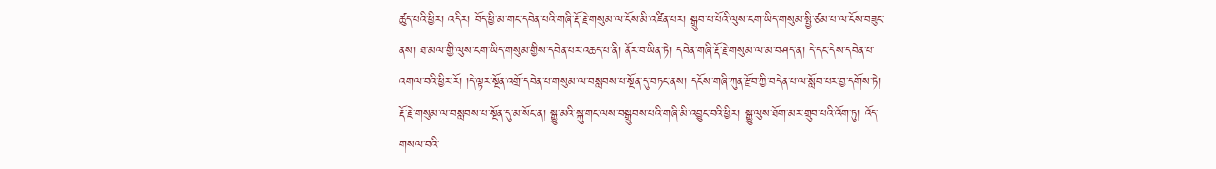ཚུད་པའི་ཕྱིར། འདིར། བོད་ཕྱི་མ་གང་དབེན་པའི་གཞི་རྡོ་རྗེ་གསུམ་ལ་ངོས་མི་འཛིན་པར། སྒྲུབ་པ་པོའི་ལུས་ངག་ཡིད་གསུམ་སྤྱི་ཙམ་པ་ལ་ངོས་བཟུང་ནས། ཐ་མལ་གྱི་ལུས་ངག་ཡིད་གསུམ་གྱིས་དབེན་པར་འཆད་པ་ནི། ནོར་བ་ཡིན་ཏེ། དབེན་གཞི་རྡོ་རྗེ་གསུམ་ལ་མ་བཤད་ན། དེ་དང་དེས་དབེན་པ་འགལ་བའི་ཕྱིར་རོ། །དེ་ལྟར་སྔོན་འགྲོ་དབེན་པ་གསུམ་ལ་བསླབས་པ་སྔོན་དུ་བཏང་ནས། དངོས་གཞི་ཀུན་རྫོབ་ཀྱི་བདེན་པ་ལ་སློབ་པར་བྱ་དགོས་ཏེ། རྡོ་རྗེ་གསུམ་ལ་བསླབས་པ་སྔོན་དུ་མ་སོང་ན། སྒྱུ་མའི་སྐུ་གང་ལས་བསྒྲུབས་པའི་གཞི་མི་འབྱུང་བའི་ཕྱིར། སྒྱུ་ལུས་ཐོག་མར་གྲུབ་པའི་འོག་ཏུ། འོད་གསལ་བའི་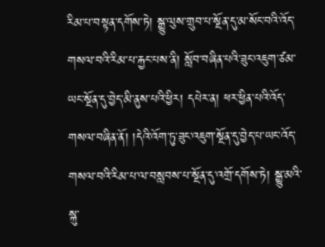རིམ་པ་བསྟན་དགོས་ཏེ། སྒྱུ་ལུས་གྲུབ་པ་སྔོན་དུ་མ་སོང་བའི་འོད་གསལ་བའི་རིམ་པ་རྐྱང་པས་ནི། སློབ་བཞིན་པའི་ཟུང་འཇུག་ཙམ་ཡང་སྔོན་དུ་བྱེད་མི་ནུས་པའི་ཕྱིར། དཔེར་ན། ཕར་ཕྱིན་པའི་འོད་གསལ་བཞིན་ནོ། །དེའི་འོག་ཏུ་ཟུང་འཇུག་སྔོན་དུ་བྱེད་པ་ཡང་འོད་གསལ་བའི་རིམ་པ་ལ་བསླབས་པ་སྔོན་དུ་འགྲོ་དགོས་ཏེ། སྒྱུ་མའི་སྐུ་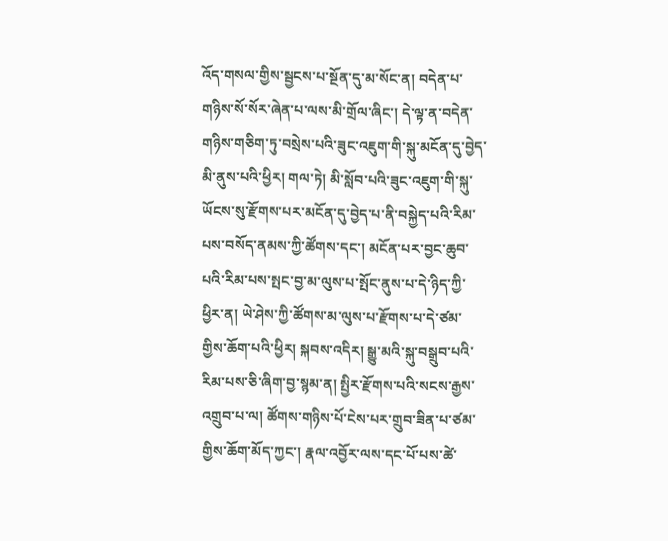འོད་གསལ་གྱིས་སྦྱངས་པ་སྔོན་དུ་མ་སོང་ན། བདེན་པ་གཉིས་སོ་སོར་ཞེན་པ་ལས་མི་གྲོལ་ཞིང་། དེ་ལྟ་ན་བདེན་གཉིས་གཅིག་ཏུ་བསྲེས་པའི་ཟུང་འཇུག་གི་སྐུ་མངོན་དུ་བྱེད་མི་ནུས་པའི་ཕྱིར། གལ་ཏེ། མི་སློབ་པའི་ཟུང་འཇུག་གི་སྐུ་ཡོངས་སུ་རྫོགས་པར་མངོན་དུ་བྱེད་པ་ནི་བསྐྱེད་པའི་རིམ་པས་བསོད་ནམས་ཀྱི་ཚོགས་དང་། མངོན་པར་བྱང་ཆུབ་པའི་རིམ་པས་སྤང་བྱ་མ་ལུས་པ་སྤོང་ནུས་པ་དེ་ཉིད་ཀྱི་ཕྱིར་ན། ཡེ་ཤེས་ཀྱི་ཚོགས་མ་ལུས་པ་རྫོགས་པ་དེ་ཙམ་གྱིས་ཆོག་པའི་ཕྱིར། སྐབས་འདིར། སྒྱུ་མའི་སྐུ་བསྒྲུབ་པའི་རིམ་པས་ཅི་ཞིག་བྱ་སྙམ་ན། སྤྱིར་རྫོགས་པའི་སངས་རྒྱས་འགྲུབ་པ་ལ། ཚོགས་གཉིས་པོ་ངེས་པར་གྲུབ་ཟིན་པ་ཙམ་གྱིས་ཆོག་མོད་ཀྱང་། རྣལ་འབྱོར་ལས་དང་པོ་པས་ཚེ་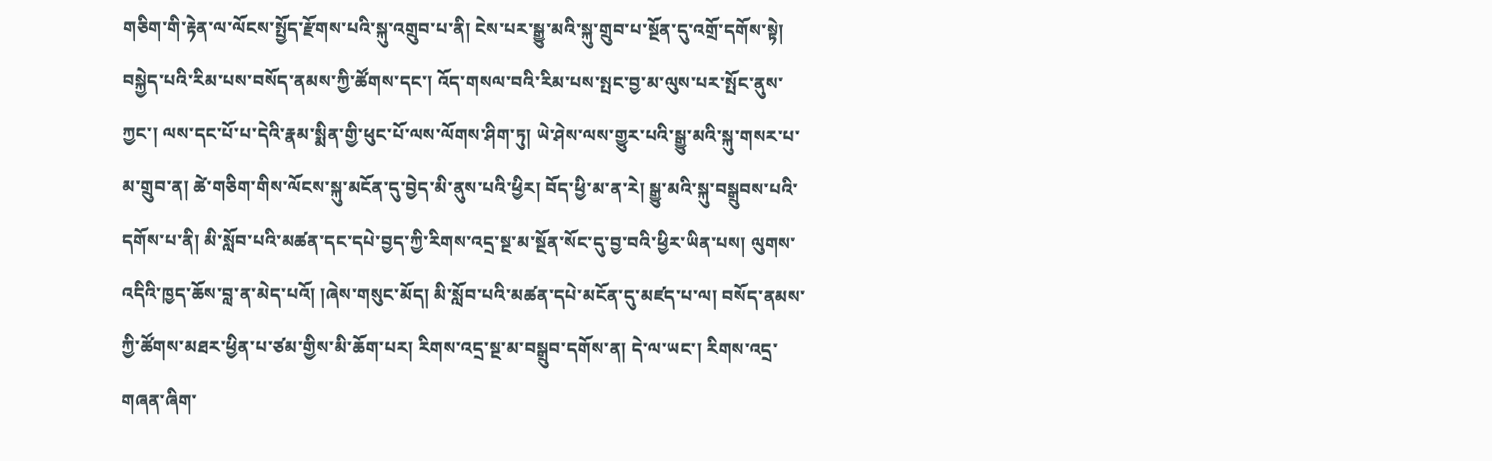གཅིག་གི་རྟེན་ལ་ལོངས་སྤྱོད་རྫོགས་པའི་སྐུ་འགྲུབ་པ་ནི། ངེས་པར་སྒྱུ་མའི་སྐུ་གྲུབ་པ་སྔོན་དུ་འགྲོ་དགོས་སྟེ། བསྐྱེད་པའི་རིམ་པས་བསོད་ནམས་ཀྱི་ཚོགས་དང་། འོད་གསལ་བའི་རིམ་པས་སྤང་བྱ་མ་ལུས་པར་སྤོང་ནུས་ཀྱང་། ལས་དང་པོ་པ་དེའི་རྣམ་སྨིན་གྱི་ཕུང་པོ་ལས་ལོགས་ཤིག་ཏུ། ཡེ་ཤེས་ལས་གྱུར་པའི་སྒྱུ་མའི་སྐུ་གསར་པ་མ་གྲུབ་ན། ཚེ་གཅིག་གིས་ལོངས་སྐུ་མངོན་དུ་བྱེད་མི་ནུས་པའི་ཕྱིར། བོད་ཕྱི་མ་ན་རེ། སྒྱུ་མའི་སྐུ་བསྒྲུབས་པའི་དགོས་པ་ནི། མི་སློབ་པའི་མཚན་དང་དཔེ་བྱད་ཀྱི་རིགས་འདྲ་སྔ་མ་སྔོན་སོང་དུ་བྱ་བའི་ཕྱིར་ཡིན་པས། ལུགས་འདིའི་ཁྱད་ཆོས་བླ་ན་མེད་པའོ། །ཞེས་གསུང་མོད། མི་སློབ་པའི་མཚན་དཔེ་མངོན་དུ་མཛད་པ་ལ། བསོད་ནམས་ཀྱི་ཚོགས་མཐར་ཕྱིན་པ་ཙམ་གྱིས་མི་ཆོག་པར། རིགས་འདྲ་སྔ་མ་བསྒྲུབ་དགོས་ན། དེ་ལ་ཡང་། རིགས་འདྲ་གཞན་ཞིག་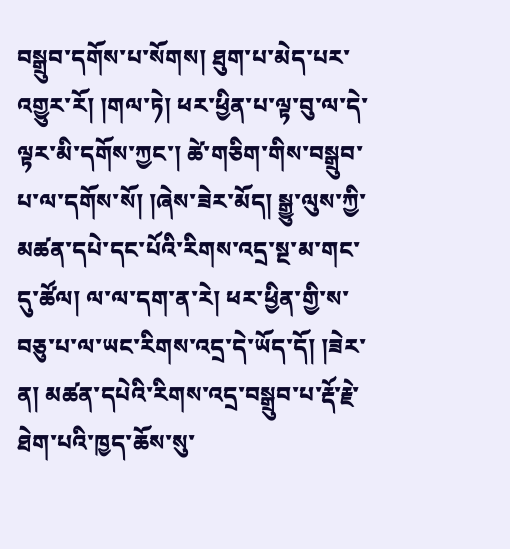བསྒྲུབ་དགོས་པ་སོགས། ཐུག་པ་མེད་པར་འགྱུར་རོ། །གལ་ཏེ། ཕར་ཕྱིན་པ་ལྟ་བུ་ལ་དེ་ལྟར་མི་དགོས་ཀྱང་། ཚེ་གཅིག་གིས་བསྒྲུབ་པ་ལ་དགོས་སོ། །ཞེས་ཟེར་མོད། སྒྱུ་ལུས་ཀྱི་མཚན་དཔེ་དང་པོའི་རིགས་འདྲ་སྔ་མ་གང་དུ་ཚོལ། ལ་ལ་དག་ན་རེ། ཕར་ཕྱིན་གྱི་ས་བཅུ་པ་ལ་ཡང་རིགས་འདྲ་དེ་ཡོད་དོ། །ཟེར་ན། མཚན་དཔེའི་རིགས་འདྲ་བསྒྲུབ་པ་རྡོ་རྗེ་ཐེག་པའི་ཁྱད་ཆོས་སུ་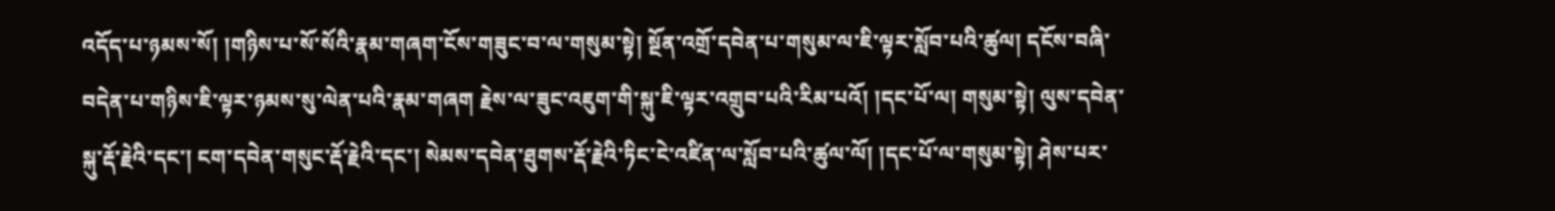འདོད་པ་ཉམས་སོ། །གཉིས་པ་སོ་སོའི་རྣམ་གཞག་ངོས་གཟུང་བ་ལ་གསུམ་སྟེ། སྔོན་འགྲོ་དབེན་པ་གསུམ་ལ་ཇི་ལྟར་སློབ་པའི་ཚུལ། དངོས་བཞི་བདེན་པ་གཉིས་ཇི་ལྟར་ཉམས་སུ་ལེན་པའི་རྣམ་གཞག རྗེས་ལ་ཟུང་འཇུག་གི་སྐུ་ཇི་ལྟར་འགྲུབ་པའི་རིམ་པའོ། །དང་པོ་ལ། གསུམ་སྟེ། ལུས་དབེན་སྐུ་རྡོ་རྗེའི་དང་། ངག་དབེན་གསུང་རྡོ་རྗེའི་དང་། སེམས་དབེན་ཐུགས་རྡོ་རྗེའི་ཏིང་ངེ་འཛིན་ལ་སློབ་པའི་ཚུལ་ལོ། །དང་པོ་ལ་གསུམ་སྟེ། ཤེས་པར་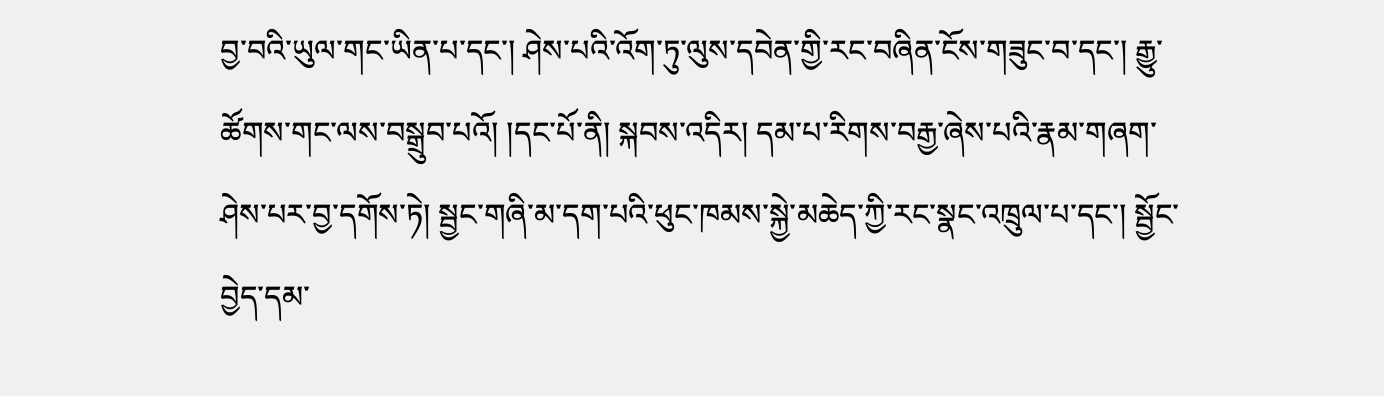བྱ་བའི་ཡུལ་གང་ཡིན་པ་དང་། ཤེས་པའི་འོག་ཏུ་ལུས་དབེན་གྱི་རང་བཞིན་ངོས་གཟུང་བ་དང་། རྒྱུ་ཚོགས་གང་ལས་བསྒྲུབ་པའོ། །དང་པོ་ནི། སྐབས་འདིར། དམ་པ་རིགས་བརྒྱ་ཞེས་པའི་རྣམ་གཞག་ཤེས་པར་བྱ་དགོས་ཏེ། སྦྱང་གཞི་མ་དག་པའི་ཕུང་ཁམས་སྐྱེ་མཆེད་ཀྱི་རང་སྣང་འཁྲུལ་པ་དང་། སྦྱོང་བྱེད་དམ་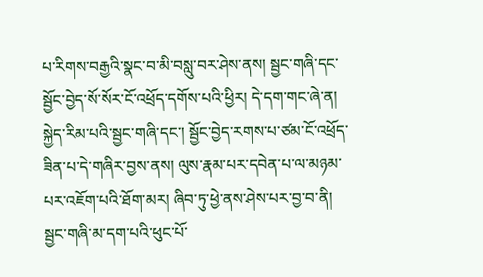པ་རིགས་བརྒྱའི་སྣང་བ་མི་བསླུ་བར་ཤེས་ནས། སྦྱང་གཞི་དང་སྦྱོང་བྱེད་སོ་སོར་ངོ་འཕྲོད་དགོས་པའི་ཕྱིར། དེ་དག་གང་ཞེ་ན། སྐྱེད་རིམ་པའི་སྦྱང་གཞི་དང་། སྦྱོང་བྱེད་རགས་པ་ཙམ་ངོ་འཕྲོད་ཟིན་པ་དེ་གཞིར་བྱས་ནས། ལུས་རྣམ་པར་དབེན་པ་ལ་མཉམ་པར་འཇོག་པའི་ཐོག་མར། ཞིབ་ཏུ་ཕྱེ་ནས་ཤེས་པར་བྱ་བ་ནི། སྦྱང་གཞི་མ་དག་པའི་ཕུང་པོ་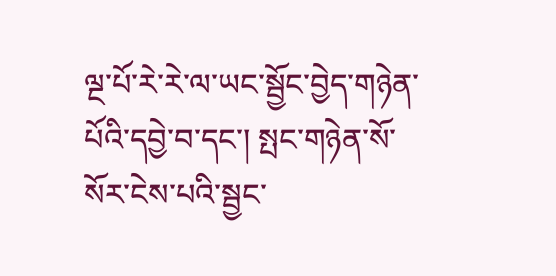ལྔ་པོ་རེ་རེ་ལ་ཡང་སྦྱོང་བྱེད་གཉེན་པོའི་དབྱེ་བ་དང་། སྤང་གཉེན་སོ་སོར་ངེས་པའི་སྦྱང་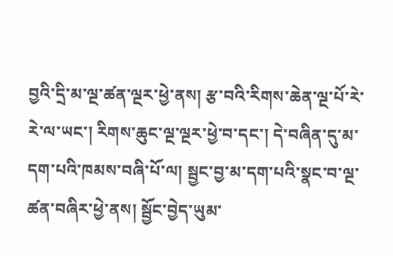བྱའི་དྲི་མ་ལྔ་ཚན་ལྔར་ཕྱེ་ནས། རྩ་བའི་རིགས་ཆེན་ལྔ་པོ་རེ་རེ་ལ་ཡང་། རིགས་ཆུང་ལྔ་ལྔར་ཕྱེ་བ་དང་། དེ་བཞིན་དུ་མ་དག་པའི་ཁམས་བཞི་པོ་ལ། སྦྱང་བྱ་མ་དག་པའི་སྣང་བ་ལྔ་ཚན་བཞིར་ཕྱེ་ནས། སྦྱོང་བྱེད་ཡུམ་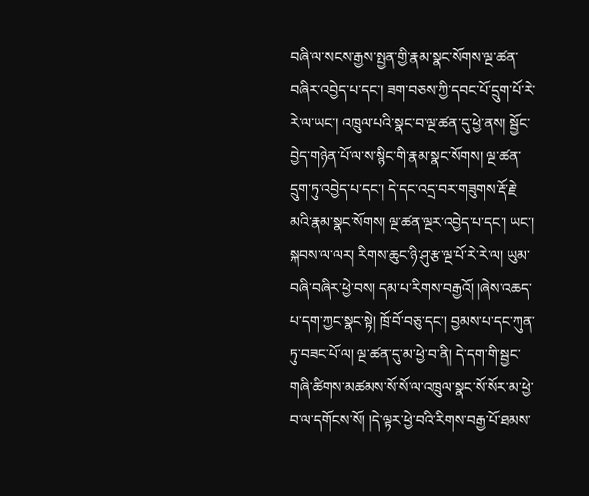བཞི་ལ་སངས་རྒྱས་སྤྱན་གྱི་རྣམ་སྣང་སོགས་ལྔ་ཚན་བཞིར་འབྱེད་པ་དང་། ཟག་བཅས་ཀྱི་དབང་པོ་དྲུག་པོ་རེ་རེ་ལ་ཡང་། འཁྲུལ་པའི་སྣང་བ་ལྔ་ཚན་དུ་ཕྱེ་ནས། སྦྱོང་བྱེད་གཉེན་པོ་ལ་ས་སྙིང་གི་རྣམ་སྣང་སོགས། ལྔ་ཚན་དྲུག་ཏུ་འབྱེད་པ་དང་། དེ་དང་འདྲ་བར་གཟུགས་རྡོ་རྗེ་མའི་རྣམ་སྣང་སོགས། ལྔ་ཚན་ལྔར་འབྱེད་པ་དང་། ཡང་། སྐབས་ལ་ལར། རིགས་ཆུང་ཉི་ཤུ་རྩ་ལྔ་པོ་རེ་རེ་ལ། ཡུམ་བཞི་བཞིར་ཕྱེ་བས། དམ་པ་རིགས་བརྒྱའོ། །ཞེས་འཆད་པ་དག་ཀྱང་སྣང་སྟེ། ཁྲོ་བོ་བཅུ་དང་། བྱམས་པ་དང་ཀུན་ཏུ་བཟང་པོ་ལ། ལྔ་ཚན་དུ་མ་ཕྱེ་བ་ནི། དེ་དག་གི་སྦྱང་གཞི་ཚིགས་མཚམས་སོ་སོ་ལ་འཁྲུལ་སྣང་སོ་སོར་མ་ཕྱེ་བ་ལ་དགོངས་སོ། །དེ་ལྟར་ཕྱེ་བའི་རིགས་བརྒྱ་པོ་ཐམས་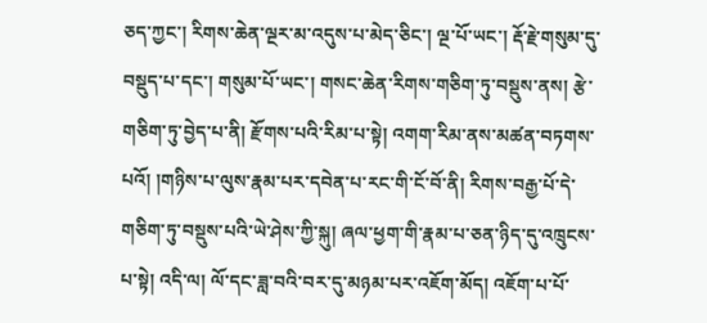ཅད་ཀྱང་། རིགས་ཆེན་ལྔར་མ་འདུས་པ་མེད་ཅིང་། ལྔ་པོ་ཡང་། རྡོ་རྗེ་གསུམ་དུ་བསྡུད་པ་དང་། གསུམ་པོ་ཡང་། གསང་ཆེན་རིགས་གཅིག་ཏུ་བསྡུས་ནས། རྩེ་གཅིག་ཏུ་བྱེད་པ་ནི། རྫོགས་པའི་རིམ་པ་སྟེ། འགག་རིམ་ནས་མཚན་བཏགས་པའོ། །གཉིས་པ་ལུས་རྣམ་པར་དབེན་པ་རང་གི་ངོ་བོ་ནི། རིགས་བརྒྱ་པོ་དེ་གཅིག་ཏུ་བསྡུས་པའི་ཡེ་ཤེས་ཀྱི་སྐུ། ཞལ་ཕྱག་གི་རྣམ་པ་ཅན་ཉིད་དུ་འཁྲུངས་པ་སྟེ། འདི་ལ། ལོ་དང་ཟླ་བའི་བར་དུ་མཉམ་པར་འཇོག་མོད། འཇོག་པ་པོ་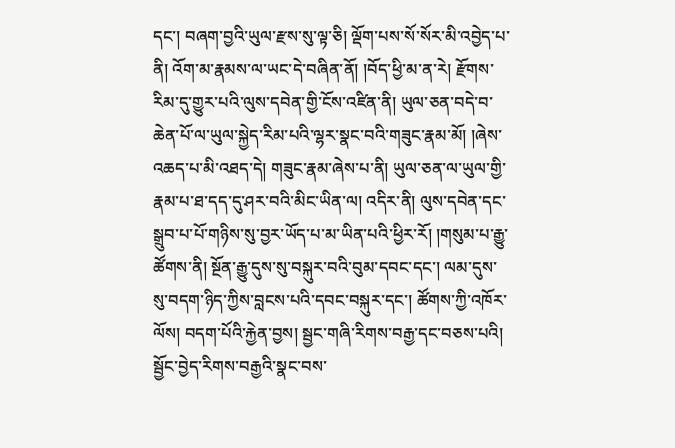དང་། བཞག་བྱའི་ཡུལ་རྫས་སུ་ལྟ་ཅི། ལྡོག་པས་སོ་སོར་མི་འབྱེད་པ་ནི། འོག་མ་རྣམས་ལ་ཡང་དེ་བཞིན་ནོ། །བོད་ཕྱི་མ་ན་རེ། རྫོགས་རིམ་དུ་གྱུར་པའི་ལུས་དབེན་གྱི་ངོས་འཛིན་ནི། ཡུལ་ཅན་བདེ་བ་ཆེན་པོ་ལ་ཡུལ་སྐྱེད་རིམ་པའི་ལྷར་སྣང་བའི་གཟུང་རྣམ་མོ། །ཞེས་འཆད་པ་མི་འཐད་དེ། གཟུང་རྣམ་ཞེས་པ་ནི། ཡུལ་ཅན་ལ་ཡུལ་གྱི་རྣམ་པ་ཐ་དད་དུ་ཤར་བའི་མིང་ཡིན་ལ། འདིར་ནི། ལུས་དབེན་དང་སྒྲུབ་པ་པོ་གཉིས་སུ་བྱར་ཡོད་པ་མ་ཡིན་པའི་ཕྱིར་རོ། །གསུམ་པ་རྒྱུ་ཚོགས་ནི། སྔོན་རྒྱུ་དུས་སུ་བསྐུར་བའི་བུམ་དབང་དང་། ལམ་དུས་སུ་བདག་ཉིད་ཀྱིས་བླངས་པའི་དབང་བསྐུར་དང་། ཚོགས་ཀྱི་འཁོར་ལོས། བདག་པོའི་རྐྱེན་བྱས། སྦྱང་གཞི་རིགས་བརྒྱ་དང་བཅས་པའི། སྦྱོང་བྱེད་རིགས་བརྒྱའི་སྣང་བས་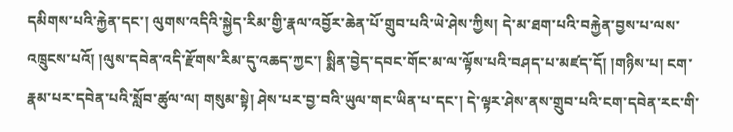དམིགས་པའི་རྐྱེན་དང་། ལུགས་འདིའི་སྐྱེད་རིམ་གྱི་རྣལ་འབྱོར་ཆེན་པོ་གྲུབ་པའི་ཡེ་ཤེས་ཀྱིས། དེ་མ་ཐག་པའི་བརྐྱེན་བྱས་པ་ལས་འཁྲུངས་པའོ། །ལུས་དབེན་འདི་རྫོགས་རིམ་དུ་འཆད་ཀྱང་། སྨིན་བྱེད་དབང་གོང་མ་ལ་ལྟོས་པའི་བཤད་པ་མཛད་དོ། །གཉིས་པ། ངག་རྣམ་པར་དབེན་པའི་སློབ་ཚུལ་ལ། གསུམ་སྟེ། ཤེས་པར་བྱ་བའི་ཡུལ་གང་ཡིན་པ་དང་། དེ་ལྟར་ཤེས་ནས་གྲུབ་པའི་ངག་དབེན་རང་གི་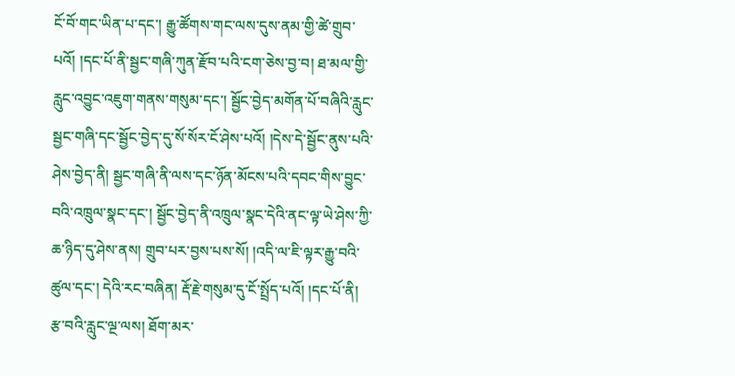ངོ་བོ་གང་ཡིན་པ་དང་། རྒྱུ་ཚོགས་གང་ལས་དུས་ནམ་གྱི་ཚེ་གྲུབ་པའོ། །དང་པོ་ནི་སྦྱང་གཞི་ཀུན་རྫོབ་པའི་ངག་ཅེས་བྱ་བ། ཐ་མལ་གྱི་རླུང་འབྱུང་འཇུག་གནས་གསུམ་དང་། སྦྱོང་བྱེད་མགོན་པོ་བཞིའི་རླུང་སྦྱང་གཞི་དང་སྦྱོང་བྱེད་དུ་སོ་སོར་ངོ་ཤེས་པའོ། །དེས་དེ་སྦྱོང་ནུས་པའི་ཤེས་བྱེད་ནི། སྦྱང་གཞི་ནི་ལས་དང་ཉོན་མོངས་པའི་དབང་གིས་བྱུང་བའི་འཁྲུལ་སྣང་དང་། སྦྱོང་བྱེད་ནི་འཁྲུལ་སྣང་དེའི་ནང་ལྟ་ཡེ་ཤེས་ཀྱི་ཆ་ཉིད་དུ་ཤེས་ནས། གྲུབ་པར་བྱས་པས་སོ། །འདི་ལ་ཇི་ལྟར་རྒྱུ་བའི་ཚུལ་དང་། དེའི་རང་བཞིན། རྡོ་རྗེ་གསུམ་དུ་ངོ་སྤྲོད་པའོ། །དང་པོ་ནི། རྩ་བའི་རླུང་ལྔ་ལས། ཐོག་མར་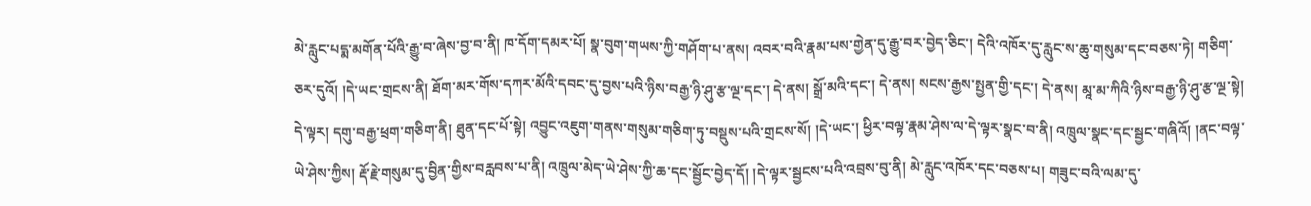མེ་རླུང་པདྨ་མགོན་པོའི་རྒྱུ་བ་ཞེས་བྱ་བ་ནི། ཁ་དོག་དམར་པོ། སྣ་བུག་གཡས་ཀྱི་གཤོག་པ་ནས། འབར་བའི་རྣམ་པས་གྱེན་དུ་རྒྱུ་བར་བྱེད་ཅིང་། དེའི་འཁོར་དུ་རླུང་ས་ཆུ་གསུམ་དང་བཅས་ཏེ། གཅིག་ཅར་དུའོ། །དེ་ཡང་གྲངས་ནི། ཐོག་མར་གོས་དཀར་མོའི་དབང་དུ་བྱས་པའི་ཉིས་བརྒྱ་ཉི་ཤུ་རྩ་ལྔ་དང་། དེ་ནས། སྒྲོ་མའི་དང་། དེ་ནས། སངས་རྒྱས་སྤྱན་གྱི་དང་། དེ་ནས། མཱ་མ་ཀིའི་ཉིས་བརྒྱ་ཉི་ཤུ་རྩ་ལྔ་སྟེ། དེ་ལྟར། དགུ་བརྒྱ་ཕྲག་གཅིག་ནི། ཐུན་དང་པོ་སྟེ། འབྱུང་འཇུག་གནས་གསུམ་གཅིག་ཏུ་བསྡུས་པའི་གྲངས་སོ། །དེ་ཡང་། ཕྱིར་བལྟ་རྣམ་ཤེས་ལ་དེ་ལྟར་སྣང་བ་ནི། འཁྲུལ་སྣང་དང་སྦྱང་གཞིའོ། །ནང་བལྟ་ཡེ་ཤེས་ཀྱིས། རྡོ་རྗེ་གསུམ་དུ་བྱིན་གྱིས་བརླབས་པ་ནི། འཁྲུལ་མེད་ཡེ་ཤེས་ཀྱི་ཆ་དང་སྦྱོང་བྱེད་དོ། །དེ་ལྟར་སྦྱངས་པའི་འབྲས་བུ་ནི། མེ་རླུང་འཁོར་དང་བཅས་པ། གཟུང་བའི་ལམ་དུ་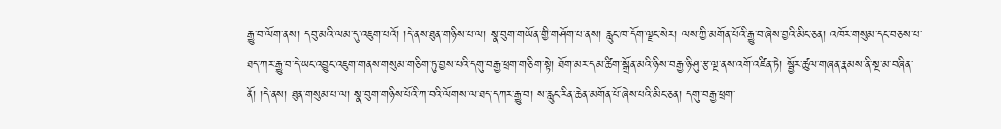རྒྱུ་བ་ལོག་ནས། དབུ་མའི་ལམ་དུ་འཇུག་པའོ། །དེ་ནས་ཐུན་གཉིས་པ་ལ། སྣ་བུག་གཡོན་གྱི་གཤོག་པ་ནས། རླུང་ཁ་དོག་ལྗང་སེར། ལས་ཀྱི་མགོན་པོའི་རྒྱུ་བ་ཞེས་བྱའི་མིང་ཅན། འཁོར་གསུམ་དང་བཅས་པ་ཐད་ཀར་རྒྱུ་བ་དེ་ཡང་འབྱུང་འཇུག་གནས་གསུམ་གཅིག་ཏུ་བྱས་པའི་དགུ་བརྒྱ་ཕྲག་གཅིག་སྟེ། ཐོག་མར་དམ་ཚིག་སྒྲོན་མའི་ཉིས་བརྒྱ་ཉི་ཤུ་རྩ་ལྔ་ནས་འགོ་འཛིན་ཏེ། སྦྱོར་ཚུལ་གཞན་རྣམས་ནི་སྔ་མ་བཞིན་ནོ། །དེ་ནས། ཐུན་གསུམ་པ་ལ། སྣ་བུག་གཉིས་པོའི་ཀ་བའི་ལོགས་ལ་ཐད་དཀར་རྒྱུ་བ། ས་རླུང་རིན་ཆེན་མགོན་པོ་ཞེས་པའི་མིང་ཅན། དགུ་བརྒྱ་ཕྲག་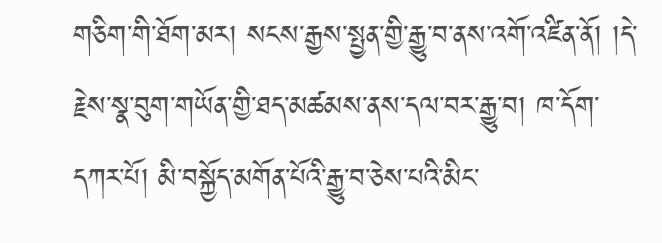གཅིག་གི་ཐོག་མར། སངས་རྒྱས་སྤྱན་གྱི་རྒྱུ་བ་ནས་འགོ་འཛིན་ནོ། །དེ་རྗེས་སྣ་བུག་གཡོན་གྱི་ཐད་མཚམས་ནས་དལ་བར་རྒྱུ་བ། ཁ་དོག་དཀར་པོ། མི་བསྐྱོད་མགོན་པོའི་རྒྱུ་བ་ཅེས་པའི་མིང་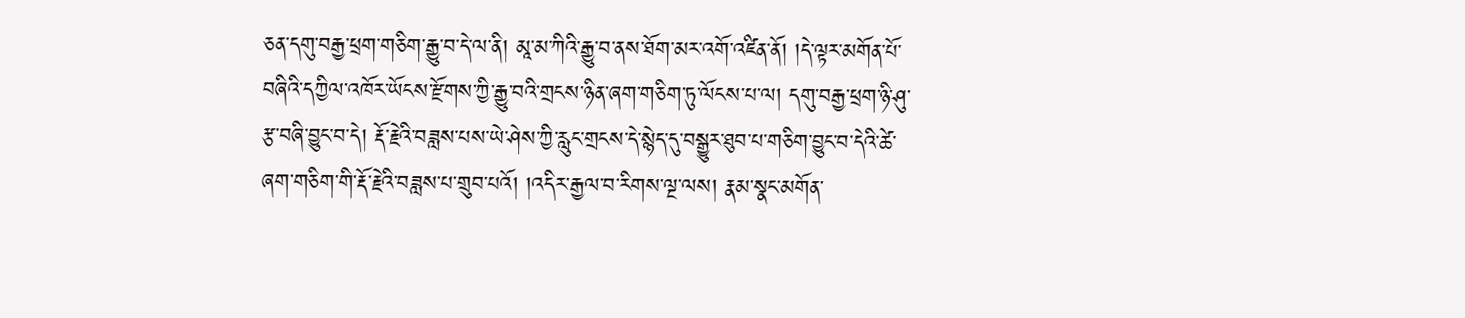ཅན་དགུ་བརྒྱ་ཕྲག་གཅིག་རྒྱུ་བ་དེ་ལ་ནི། མཱ་མ་ཀིའི་རྒྱུ་བ་ནས་ཐོག་མར་འགོ་འཛིན་ནོ། །དེ་ལྟར་མགོན་པོ་བཞིའི་དཀྱིལ་འཁོར་ཡོངས་རྫོགས་ཀྱི་རྒྱུ་བའི་གྲངས་ཉིན་ཞག་གཅིག་ཏུ་ལོངས་པ་ལ། དགུ་བརྒྱ་ཕྲག་ཉི་ཤུ་རྩ་བཞི་བྱུང་བ་དེ། རྡོ་རྗེའི་བཟླས་པས་ཡེ་ཤེས་ཀྱི་རླུང་གྲངས་དེ་སྙེད་དུ་བསྒྱུར་ཐུབ་པ་གཅིག་བྱུང་བ་དེའི་ཚེ་ཞག་གཅིག་གི་རྡོ་རྗེའི་བཟླས་པ་གྲུབ་པའོ། །འདིར་རྒྱལ་བ་རིགས་ལྔ་ལས། རྣམ་སྣང་མགོན་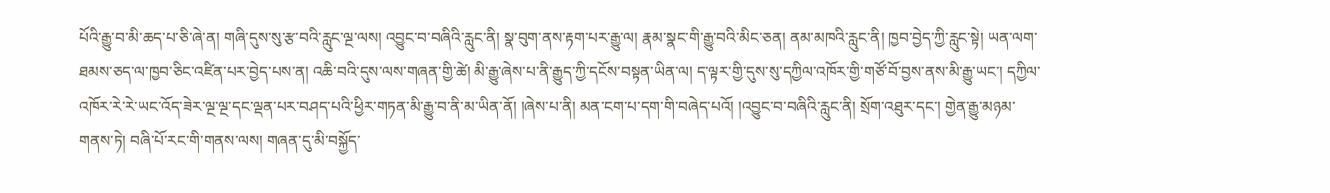པོའི་རྒྱུ་བ་མི་ཆད་པ་ཅི་ཞེ་ན། གཞི་དུས་སུ་རྩ་བའི་རླུང་ལྔ་ལས། འབྱུང་བ་བཞིའི་རླུང་ནི། སྣ་བུག་ནས་རྟག་པར་རྒྱུ་ལ། རྣམ་སྣང་གི་རྒྱུ་བའི་མིང་ཅན། ནམ་མཁའི་རླུང་ནི། ཁྱབ་བྱེད་ཀྱི་རླུང་སྟེ། ཡན་ལག་ཐམས་ཅད་ལ་ཁྱབ་ཅིང་འཛིན་པར་བྱེད་པས་ན། འཆི་བའི་དུས་ལས་གཞན་གྱི་ཚེ། མི་རྒྱུ་ཞེས་པ་ནི་རྒྱུད་ཀྱི་དངོས་བསྟན་ཡིན་ལ། ད་ལྟར་གྱི་དུས་སུ་དཀྱིལ་འཁོར་གྱི་གཙོ་བོ་བྱས་ནས་མི་རྒྱུ་ཡང་། དཀྱིལ་འཁོར་རེ་རེ་ཡང་འོད་ཟེར་ལྔ་ལྔ་དང་ལྡན་པར་བཤད་པའི་ཕྱིར་གཏན་མི་རྒྱུ་བ་ནི་མ་ཡིན་ནོ། །ཞེས་པ་ནི། མན་ངག་པ་དག་གི་བཞེད་པའོ། །འབྱུང་བ་བཞིའི་རླུང་ནི། སྲོག་འཐུར་དང་། གྱེན་རྒྱུ་མཉམ་གནས་ཏེ། བཞི་པོ་རང་གི་གནས་ལས། གཞན་དུ་མི་བསྐྱོད་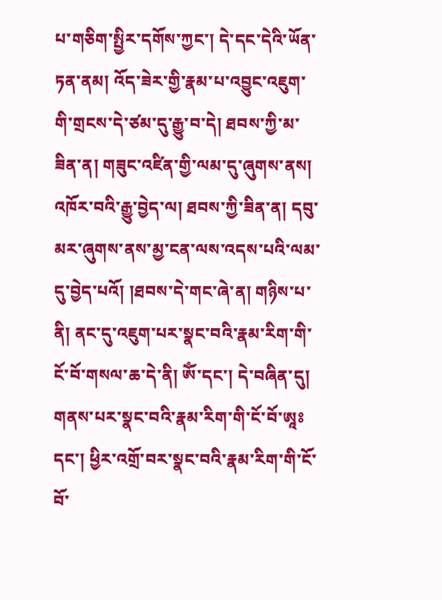པ་གཅིག་སྤྱིར་དགོས་ཀྱང་། དེ་དང་དེའི་ཡོན་ཏན་ནམ། འོད་ཟེར་གྱི་རྣམ་པ་འབྱུང་འཇུག་གི་གྲངས་དེ་ཙམ་དུ་རྒྱུ་བ་དེ། ཐབས་ཀྱི་མ་ཟིན་ན། གཟུང་འཛིན་གྱི་ལམ་དུ་ཞུགས་ནས། འཁོར་བའི་རྒྱུ་བྱེད་ལ། ཐབས་ཀྱི་ཟིན་ན། དབུ་མར་ཞུགས་ནས་མྱ་ངན་ལས་འདས་པའི་ལམ་དུ་བྱེད་པའོ། །ཐབས་དེ་གང་ཞེ་ན། གཉིས་པ་ནི། ནང་དུ་འཇུག་པར་སྣང་བའི་རྣམ་རིག་གི་ངོ་བོ་གསལ་ཆ་དེ་ནི། ཨོཾ་དང་། དེ་བཞིན་དུ། གནས་པར་སྣང་བའི་རྣམ་རིག་གི་ངོ་བོ་ཨཱཿདང་། ཕྱིར་འགྲོ་བར་སྣང་བའི་རྣམ་རིག་གི་ངོ་བོ་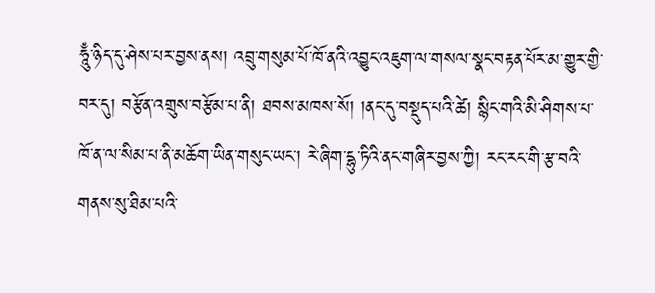ཧཱུྃ་ཉིད་དུ་ཤེས་པར་བྱས་ནས། འབྲུ་གསུམ་པོ་ཁོ་ནའི་འབྱུང་འཇུག་ལ་གསལ་སྣང་བརྟན་པོར་མ་གྱུར་གྱི་བར་དུ། བརྩོན་འགྲུས་བརྩོམ་པ་ནི། ཐབས་མཁས་སོ། །ནང་དུ་བསྡུད་པའི་ཚེ། སྙིང་གའི་མི་ཤིགས་པ་ཁོ་ན་ལ་སིམ་པ་ནི་མཆོག་ཡིན་གསུང་ཡང་། རེ་ཞིག་དྷུ་ཏིའི་ནང་གཞིར་བྱས་ཀྱི། རང་རང་གི་རྩ་བའི་གནས་སུ་ཐིམ་པའི་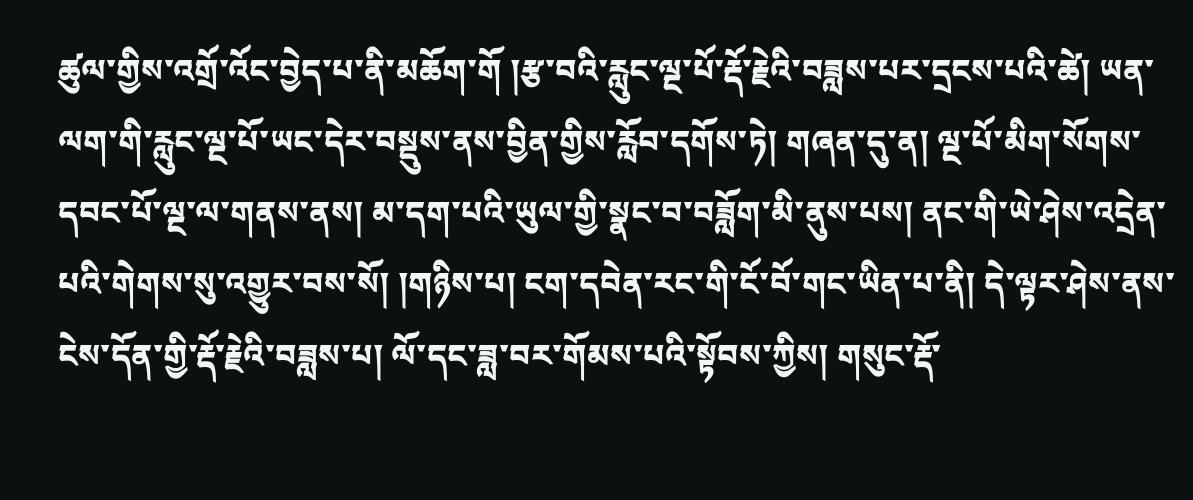ཚུལ་གྱིས་འགྲོ་འོང་བྱེད་པ་ནི་མཆོག་གོ །རྩ་བའི་རླུང་ལྔ་པོ་རྡོ་རྗེའི་བཟླས་པར་དྲངས་པའི་ཚེ། ཡན་ལག་གི་རླུང་ལྔ་པོ་ཡང་དེར་བསྡུས་ནས་བྱིན་གྱིས་རློབ་དགོས་ཏེ། གཞན་དུ་ན། ལྔ་པོ་མིག་སོགས་དབང་པོ་ལྔ་ལ་གནས་ནས། མ་དག་པའི་ཡུལ་གྱི་སྣང་བ་བཟློག་མི་ནུས་པས། ནང་གི་ཡེ་ཤེས་འདྲེན་པའི་གེགས་སུ་འགྱུར་བས་སོ། །གཉིས་པ། ངག་དབེན་རང་གི་ངོ་བོ་གང་ཡིན་པ་ནི། དེ་ལྟར་ཤེས་ནས་ངེས་དོན་གྱི་རྡོ་རྗེའི་བཟླས་པ། ལོ་དང་ཟླ་བར་གོམས་པའི་སྟོབས་ཀྱིས། གསུང་རྡོ་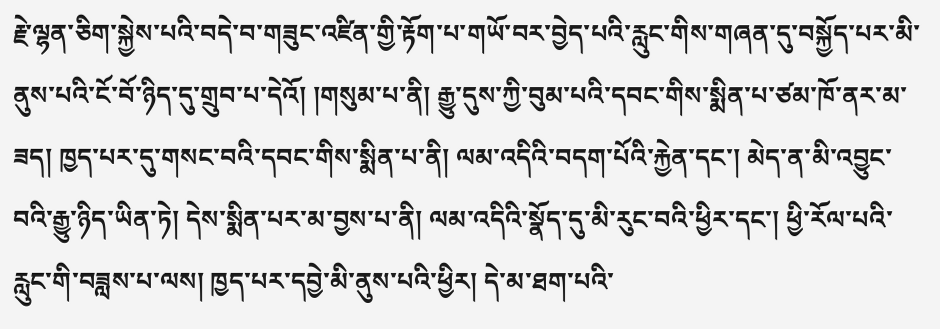རྗེ་ལྷན་ཅིག་སྐྱེས་པའི་བདེ་བ་གཟུང་འཛིན་གྱི་རྟོག་པ་གཡོ་བར་བྱེད་པའི་རླུང་གིས་གཞན་དུ་བསྐྱོད་པར་མི་ནུས་པའི་ངོ་བོ་ཉིད་དུ་གྲུབ་པ་དེའོ། །གསུམ་པ་ནི། རྒྱུ་དུས་ཀྱི་བུམ་པའི་དབང་གིས་སྨིན་པ་ཙམ་ཁོ་ནར་མ་ཟད། ཁྱད་པར་དུ་གསང་བའི་དབང་གིས་སྨིན་པ་ནི། ལམ་འདིའི་བདག་པོའི་རྐྱེན་དང་། མེད་ན་མི་འབྱུང་བའི་རྒྱུ་ཉིད་ཡིན་ཏེ། དེས་སྨིན་པར་མ་བྱས་པ་ནི། ལམ་འདིའི་སྣོད་དུ་མི་རུང་བའི་ཕྱིར་དང་། ཕྱི་རོལ་པའི་རླུང་གི་བཟླས་པ་ལས། ཁྱད་པར་དབྱེ་མི་ནུས་པའི་ཕྱིར། དེ་མ་ཐག་པའི་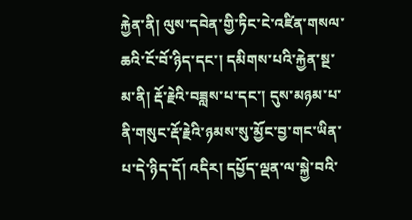རྐྱེན་ནི། ལུས་དབེན་གྱི་ཏིང་ངེ་འཛིན་གསལ་ཆའི་ངོ་བོ་ཉིད་དང་། དམིགས་པའི་རྐྱེན་སྔ་མ་ནི། རྡོ་རྗེའི་བཟླས་པ་དང་། དུས་མཉམ་པ་ནི་གསུང་རྡོ་རྗེའི་ཉམས་སུ་མྱོང་བྱ་གང་ཡིན་པ་དེ་ཉིད་དོ། འདིར། དཔྱོད་ལྡན་ལ་སྐྱེ་བའི་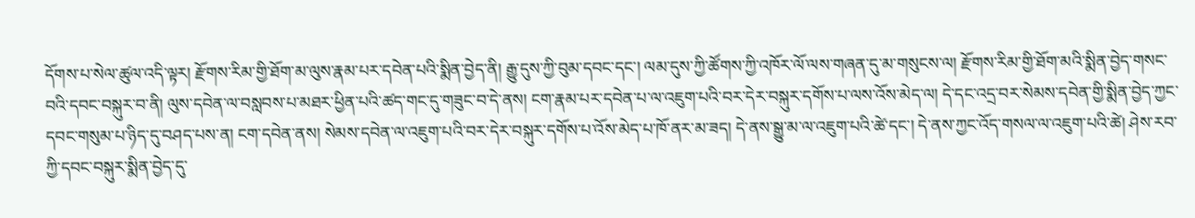དོགས་པ་སེལ་ཚུལ་འདི་ལྟར། རྫོགས་རིམ་གྱི་ཐོག་མ་ལུས་རྣམ་པར་དབེན་པའི་སྨིན་བྱེད་ནི། རྒྱུ་དུས་ཀྱི་བུམ་དབང་དང་། ལམ་དུས་ཀྱི་ཚོགས་ཀྱི་འཁོར་ལོ་ལས་གཞན་དུ་མ་གསུངས་ལ། རྫོགས་རིམ་གྱི་ཐོག་མའི་སྨིན་བྱེད་གསང་བའི་དབང་བསྐུར་བ་ནི། ལུས་དབེན་ལ་བསླབས་པ་མཐར་ཕྱིན་པའི་ཚད་གང་དུ་གཟུང་བ་དེ་ནས། ངག་རྣམ་པར་དབེན་པ་ལ་འཇུག་པའི་བར་དེར་བསྐུར་དགོས་པ་ལས་འོས་མེད་ལ། དེ་དང་འདྲ་བར་སེམས་དབེན་གྱི་སྨིན་བྱེད་ཀྱང་དབང་གསུམ་པ་ཉིད་དུ་བཤད་པས་ན། ངག་དབེན་ནས། སེམས་དབེན་ལ་འཇུག་པའི་བར་དེར་བསྐུར་དགོས་པ་འོས་མེད་པ་ཁོ་ནར་མ་ཟད། དེ་ནས་སྒྱུ་མ་ལ་འཇུག་པའི་ཚེ་དང་། དེ་ནས་ཀྱང་འོད་གསལ་ལ་འཇུག་པའི་ཚེ། ཤེས་རབ་ཀྱི་དབང་བསྐུར་སྨིན་བྱེད་དུ་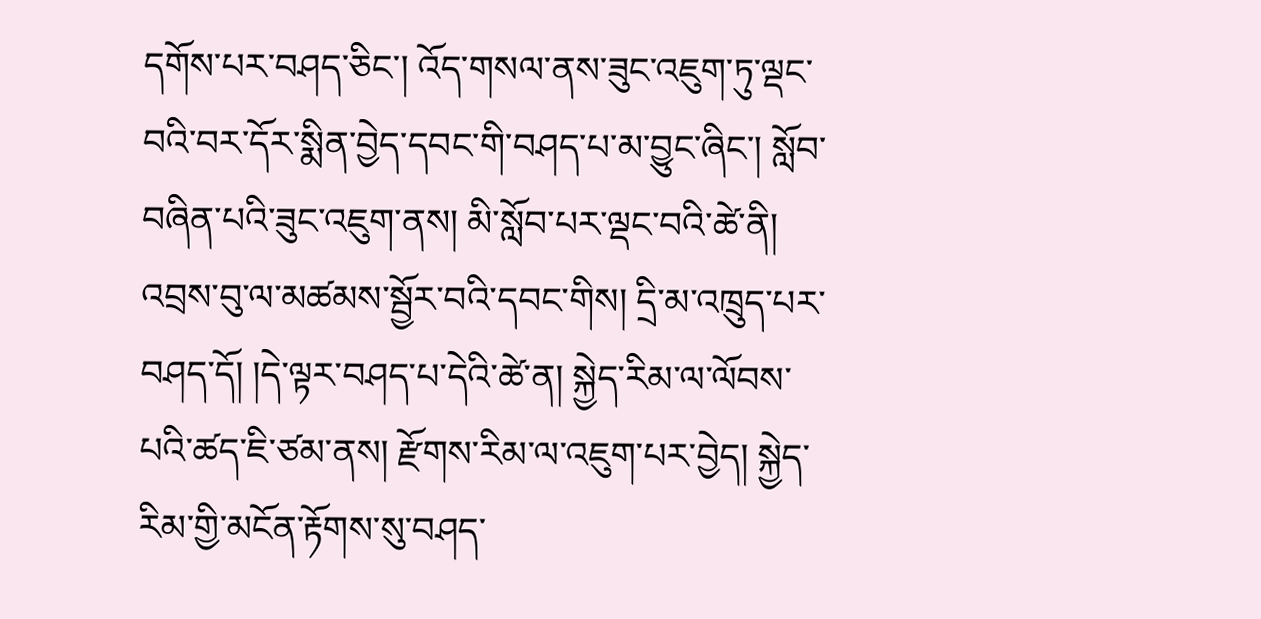དགོས་པར་བཤད་ཅིང་། འོད་གསལ་ནས་ཟུང་འཇུག་ཏུ་ལྡང་བའི་བར་དོར་སྨིན་བྱེད་དབང་གི་བཤད་པ་མ་བྱུང་ཞིང་། སློབ་བཞིན་པའི་ཟུང་འཇུག་ནས། མི་སློབ་པར་ལྡང་བའི་ཚེ་ནི། འབྲས་བུ་ལ་མཚམས་སྦྱོར་བའི་དབང་གིས། དྲི་མ་འཁྲུད་པར་བཤད་དོ། །དེ་ལྟར་བཤད་པ་དེའི་ཚེ་ན། སྐྱེད་རིམ་ལ་ལོབས་པའི་ཚད་ཇི་ཙམ་ནས། རྫོགས་རིམ་ལ་འཇུག་པར་བྱེད། སྐྱེད་རིམ་གྱི་མངོན་རྟོགས་སུ་བཤད་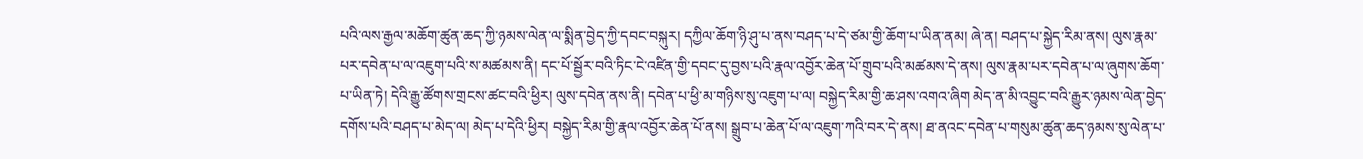པའི་ལས་རྒྱལ་མཆོག་ཚུན་ཆད་ཀྱི་ཉམས་ལེན་ལ་སྨིན་བྱེད་ཀྱི་དབང་བསྐུར། དཀྱིལ་ཆོག་ཉི་ཤུ་པ་ནས་བཤད་པ་དེ་ཙམ་གྱི་ཆོག་པ་ཡིན་ནམ། ཞེ་ན། བཤད་པ་སྐྱེད་རིམ་ནས། ལུས་རྣམ་པར་དབེན་པ་ལ་འཇུག་པའི་ས་མཚམས་ནི། དང་པོ་སྦྱོར་བའི་ཏིང་ངེ་འཛིན་གྱི་དབང་དུ་བྱས་པའི་རྣལ་འབྱོར་ཆེན་པོ་གྲུབ་པའི་མཚམས་དེ་ནས། ལུས་རྣམ་པར་དབེན་པ་ལ་ཞུགས་ཆོག་པ་ཡིན་ཏེ། དེའི་རྒྱུ་ཚོགས་གྲངས་ཚང་བའི་ཕྱིར། ལུས་དབེན་ནས་ནི། དབེན་པ་ཕྱི་མ་གཉིས་སུ་འཇུག་པ་ལ། བསྐྱེད་རིམ་གྱི་ཆ་ཤས་འགའ་ཞིག མེད་ན་མི་འབྱུང་བའི་རྒྱུར་ཉམས་ལེན་བྱེད་དགོས་པའི་བཤད་པ་མེད་ལ། མེད་པ་དེའི་ཕྱིར། བསྐྱེད་རིམ་གྱི་རྣལ་འབྱོར་ཆེན་པོ་ནས། སྒྲུབ་པ་ཆེན་པོ་ལ་འཇུག་ཀའི་བར་དེ་ནས། ཐ་ནའང་དབེན་པ་གསུམ་ཚུན་ཆད་ཉམས་སུ་ལེན་པ་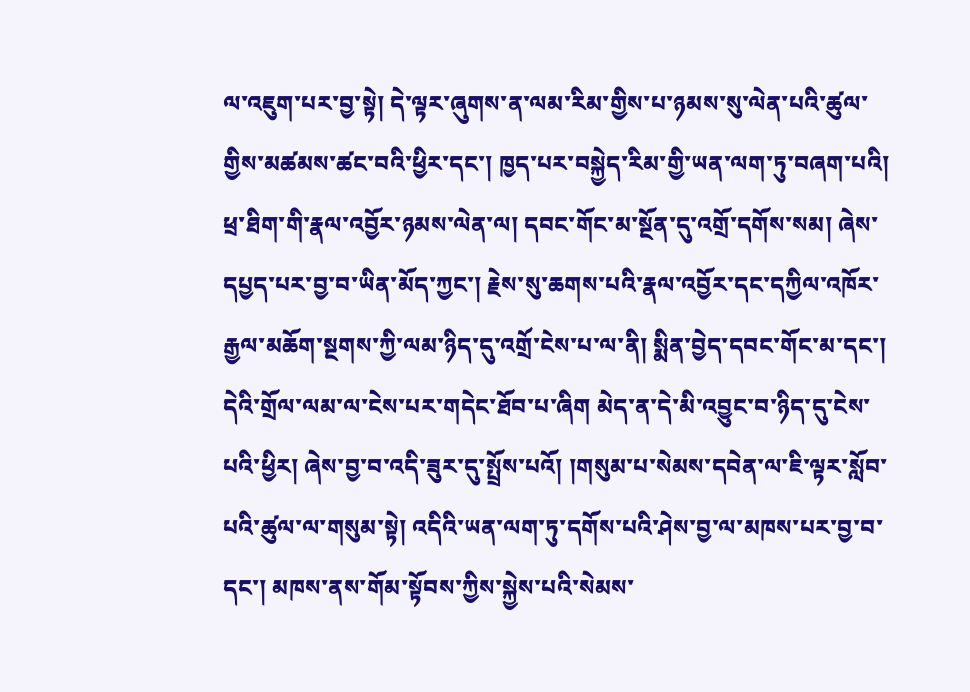ལ་འཇུག་པར་བྱ་སྟེ། དེ་ལྟར་ཞུགས་ན་ལམ་རིམ་གྱིས་པ་ཉམས་སུ་ལེན་པའི་ཚུལ་གྱིས་མཚམས་ཚང་བའི་ཕྱིར་དང་། ཁྱད་པར་བསྐྱེད་རིམ་གྱི་ཡན་ལག་ཏུ་བཞག་པའི། ཕྲ་ཐིག་གི་རྣལ་འབྱོར་ཉམས་ལེན་ལ། དབང་གོང་མ་སྔོན་དུ་འགྲོ་དགོས་སམ། ཞེས་དཔྱད་པར་བྱ་བ་ཡིན་མོད་ཀྱང་། རྗེས་སུ་ཆགས་པའི་རྣལ་འབྱོར་དང་དཀྱིལ་འཁོར་རྒྱལ་མཆོག་སྔགས་ཀྱི་ལམ་ཉིད་དུ་འགྲོ་ངེས་པ་ལ་ནི། སྨིན་བྱེད་དབང་གོང་མ་དང་། དེའི་གྲོལ་ལམ་ལ་ངེས་པར་གདེང་ཐོབ་པ་ཞིག མེད་ན་དེ་མི་འབྱུང་བ་ཉིད་དུ་ངེས་པའི་ཕྱིར། ཞེས་བྱ་བ་འདི་ཟུར་དུ་སྤྲོས་པའོ། །གསུམ་པ་སེམས་དབེན་ལ་ཇི་ལྟར་སློབ་པའི་ཚུལ་ལ་གསུམ་སྟེ། འདིའི་ཡན་ལག་ཏུ་དགོས་པའི་ཤེས་བྱ་ལ་མཁས་པར་བྱ་བ་དང་། མཁས་ནས་གོམ་སྟོབས་ཀྱིས་སྐྱེས་པའི་སེམས་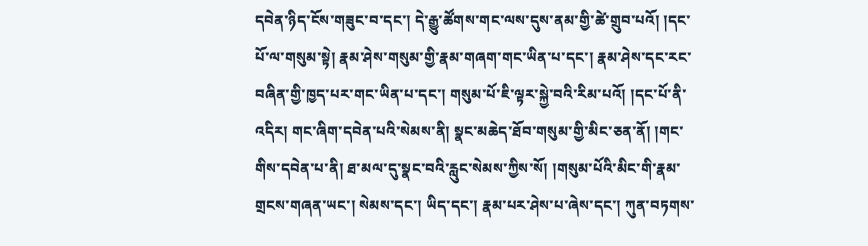དབེན་ཉིད་ངོས་གཟུང་བ་དང་། དེ་རྒྱུ་ཚོགས་གང་ལས་དུས་ནམ་གྱི་ཚེ་གྲུབ་པའོ། །དང་པོ་ལ་གསུམ་སྟེ། རྣམ་ཤེས་གསུམ་གྱི་རྣམ་གཞག་གང་ཡིན་པ་དང་། རྣམ་ཤེས་དང་རང་བཞིན་གྱི་ཁྱད་པར་གང་ཡིན་པ་དང་། གསུམ་པོ་ཇི་ལྟར་སྐྱེ་བའི་རིམ་པའོ། །དང་པོ་ནི་འདིར། གང་ཞིག་དབེན་པའི་སེམས་ནི། སྣང་མཆེད་ཐོབ་གསུམ་གྱི་མིང་ཅན་ནོ། །གང་གིས་དབེན་པ་ནི། ཐ་མལ་དུ་སྣང་བའི་རླུང་སེམས་ཀྱིས་སོ། །གསུམ་པོའི་མིང་གི་རྣམ་གྲངས་གཞན་ཡང་། སེམས་དང་། ཡིད་དང་། རྣམ་པར་ཤེས་པ་ཞེས་དང་། ཀུན་བཏགས་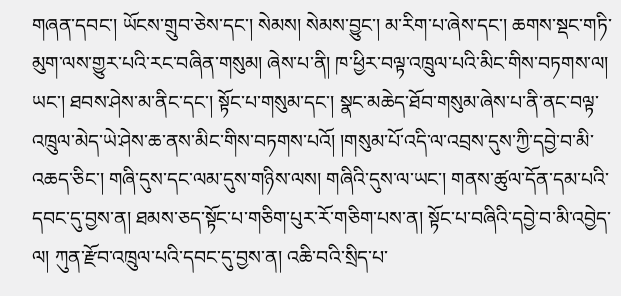གཞན་དབང་། ཡོངས་གྲུབ་ཅེས་དང་། སེམས། སེམས་བྱུང་། མ་རིག་པ་ཞེས་དང་། ཆགས་སྡང་གཏི་མུག་ལས་གྱུར་པའི་རང་བཞིན་གསུམ། ཞེས་པ་ནི། ཁ་ཕྱིར་བལྟ་འཁྲུལ་པའི་མིང་གིས་བཏགས་ལ། ཡང་། ཐབས་ཤེས་མ་ནིང་དང་། སྟོང་པ་གསུམ་དང་། སྣང་མཆེད་ཐོབ་གསུམ་ཞེས་པ་ནི་ནང་བལྟ་འཁྲུལ་མེད་ཡེ་ཤེས་ཆ་ནས་མིང་གིས་བཏགས་པའོ། །གསུམ་པོ་འདི་ལ་འབྲས་དུས་ཀྱི་དབྱེ་བ་མི་འཆད་ཅིང་། གཞི་དུས་དང་ལམ་དུས་གཉིས་ལས། གཞིའི་དུས་ལ་ཡང་། གནས་ཚུལ་དོན་དམ་པའི་དབང་དུ་བྱས་ན། ཐམས་ཅད་སྟོང་པ་གཅིག་པུར་རོ་གཅིག་པས་ན། སྟོང་པ་བཞིའི་དབྱེ་བ་མི་འབྱེད་ལ། ཀུན་རྫོབ་འཁྲུལ་པའི་དབང་དུ་བྱས་ན། འཆི་བའི་སྲིད་པ་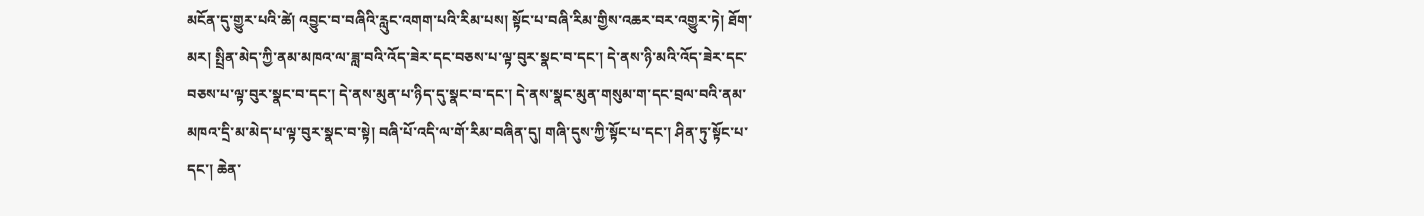མངོན་དུ་གྱུར་པའི་ཚེ། འབྱུང་བ་བཞིའི་རླུང་འགག་པའི་རིམ་པས། སྟོང་པ་བཞི་རིམ་གྱིས་འཆར་བར་འགྱུར་ཏེ། ཐོག་མར། སྤྲིན་མེད་ཀྱི་ནམ་མཁའ་ལ་ཟླ་བའི་འོད་ཟེར་དང་བཅས་པ་ལྟ་བུར་སྣང་བ་དང་། དེ་ནས་ཉི་མའི་འོད་ཟེར་དང་བཅས་པ་ལྟ་བུར་སྣང་བ་དང་། དེ་ནས་མུན་པ་ཉིད་དུ་སྣང་བ་དང་། དེ་ནས་སྣང་མུན་གསུམ་ག་དང་བྲལ་བའི་ནམ་མཁའ་དྲི་མ་མེད་པ་ལྟ་བུར་སྣང་བ་སྟེ། བཞི་པོ་འདི་ལ་གོ་རིམ་བཞིན་དུ། གཞི་དུས་ཀྱི་སྟོང་པ་དང་། ཤིན་ཏུ་སྟོང་པ་དང་། ཆེན་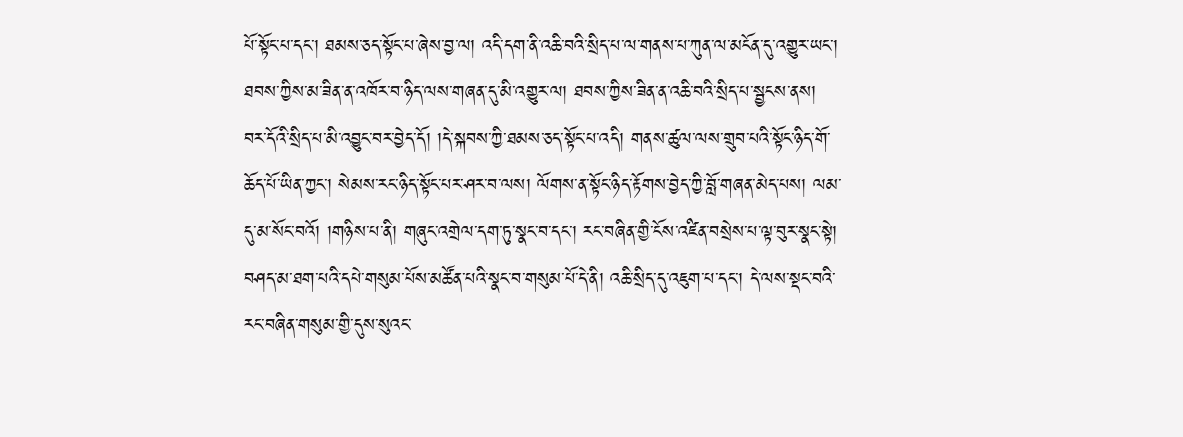པོ་སྟོང་པ་དང་། ཐམས་ཅད་སྟོང་པ་ཞེས་བྱ་ལ། འདི་དག་ནི་འཆི་བའི་སྲིད་པ་ལ་གནས་པ་ཀུན་ལ་མངོན་དུ་འགྱུར་ཡང་། ཐབས་ཀྱིས་མ་ཟིན་ན་འཁོར་བ་ཉིད་ལས་གཞན་དུ་མི་འགྱུར་ལ། ཐབས་ཀྱིས་ཟིན་ན་འཆི་བའི་སྲིད་པ་སྦྱངས་ནས། བར་དོའི་སྲིད་པ་མི་འབྱུང་བར་བྱེད་དོ། །དེ་སྐབས་ཀྱི་ཐམས་ཅད་སྟོང་པ་འདི། གནས་ཚུལ་ལས་གྲུབ་པའི་སྟོང་ཉིད་གོ་ཆོད་པོ་ཡིན་ཀྱང་། སེམས་རང་ཉིད་སྟོང་པར་ཤར་བ་ལས། ལོགས་ན་སྟོང་ཉིད་རྟོགས་བྱེད་ཀྱི་བློ་གཞན་མེད་པས། ལམ་དུ་མ་སོང་བའོ། །གཉིས་པ་ནི། གཞུང་འགྲེལ་དག་ཏུ་སྣང་བ་དང་། རང་བཞིན་གྱི་ངོས་འཛིན་བསྲེས་པ་ལྟ་བུར་སྣང་སྟེ། བཤད་མ་ཐག་པའི་དཔེ་གསུམ་པོས་མཚོན་པའི་སྣང་བ་གསུམ་པོ་དེ་ནི། འཆི་སྲིད་དུ་འཇུག་པ་དང་། དེ་ལས་སྡང་བའི་རང་བཞིན་གསུམ་གྱི་དུས་སུའང་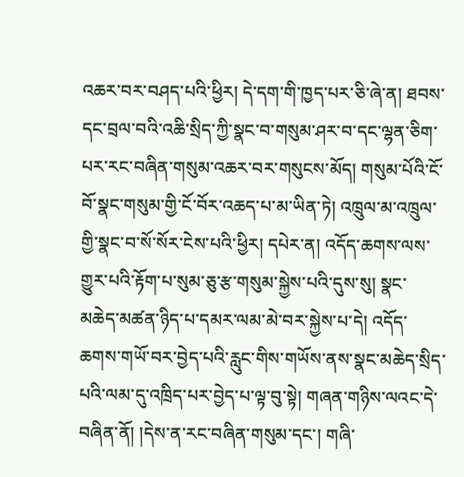འཆར་བར་བཤད་པའི་ཕྱིར། དེ་དག་གི་ཁྱད་པར་ཅི་ཞེ་ན། ཐབས་དང་བྲལ་བའི་འཆི་སྲིད་ཀྱི་སྣང་བ་གསུམ་ཤར་བ་དང་ལྷན་ཅིག་པར་རང་བཞིན་གསུམ་འཆར་བར་གསུངས་མོད། གསུམ་པོའི་ངོ་བོ་སྣང་གསུམ་གྱི་ངོ་བོར་འཆད་པ་མ་ཡིན་ཏེ། འཁྲུལ་མ་འཁྲུལ་གྱི་སྣང་བ་སོ་སོར་ངེས་པའི་ཕྱིར། དཔེར་ན། འདོད་ཆགས་ལས་གྱུར་པའི་རྟོག་པ་སུམ་ཅུ་རྩ་གསུམ་སྐྱེས་པའི་དུས་སུ། སྣང་མཆེད་མཚན་ཉིད་པ་དམར་ལམ་མེ་བར་སྐྱེས་པ་དེ། འདོད་ཆགས་གཡོ་བར་བྱེད་པའི་རླུང་གིས་གཡོས་ནས་སྣང་མཆེད་སྲིད་པའི་ལམ་དུ་འཁྲིད་པར་བྱེད་པ་ལྟ་བུ་སྟེ། གཞན་གཉིས་ལའང་དེ་བཞིན་ནོ། །དེས་ན་རང་བཞིན་གསུམ་དང་། གཞི་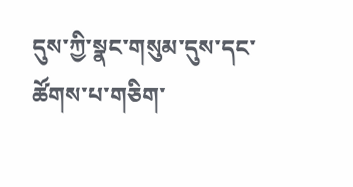དུས་ཀྱི་སྣང་གསུམ་དུས་དང་ཚོགས་པ་གཅིག་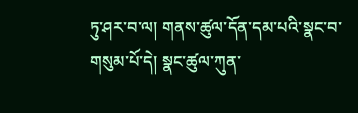ཏུ་ཤར་བ་ལ། གནས་ཚུལ་དོན་དམ་པའི་སྣང་བ་གསུམ་པོ་དེ། སྣང་ཚུལ་ཀུན་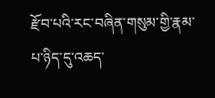རྫོབ་པའི་རང་བཞིན་གསུམ་གྱི་རྣམ་པ་ཉིད་དུ་འཆད་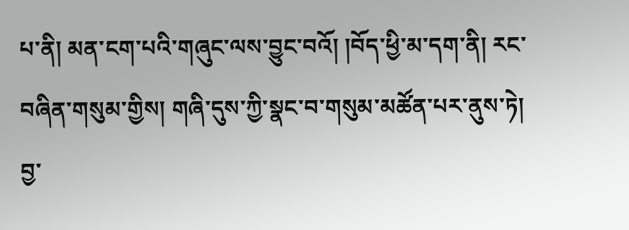པ་ནི། མན་ངག་པའི་གཞུང་ལས་བྱུང་བའོ། །བོད་ཕྱི་མ་དག་ནི། རང་བཞིན་གསུམ་གྱིས། གཞི་དུས་ཀྱི་སྣང་བ་གསུམ་མཚོན་པར་ནུས་ཏེ། བྱ་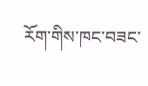རོག་གིས་ཁང་བཟང་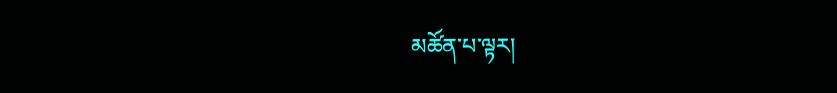མཚོན་པ་ལྟར།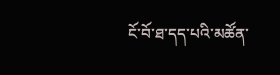ངོ་བོ་ཐ་དད་པའི་མཚོན་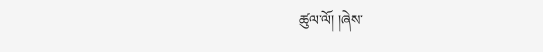ཚུལ་ལོ། །ཞེས་